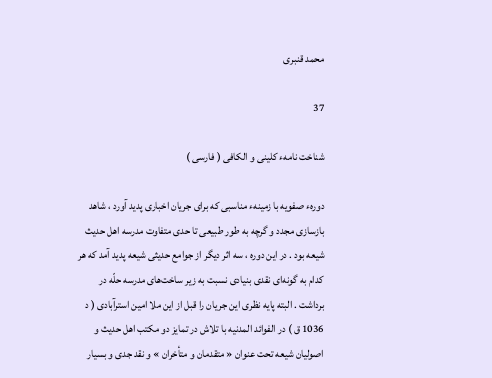محمد قنبرى

37

شناخت نامهء كلينى و الكافى ( فارسى )

دورهء صفويه با زمينهء مناسبى كه براى جريان اخبارى پديد آورد ، شاهد بازسازى مجدد و گرچه به طور طبيعى تا حدى متفاوت مدرسه اهل حديث شيعه بود . در اين دوره ، سه اثر ديگر از جوامع حديثى شيعه پديد آمد كه هر كدام به گونه‌اى نقدى بنيادى نسبت به زير ساخت‌هاى مدرسه حلّه در برداشت . البته پايه نظرى اين جريان را قبل از اين ملا امين استرآبادى ( د 1036 ق ) در الفوائد المدنيه با تلاش در تمايز دو مكتب اهل حديث و اصوليان شيعه تحت عنوان « متقدمان و متأخران » و نقد جدى و بسيار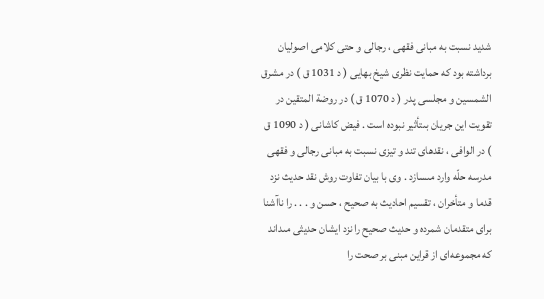شديد نسبت به مبانى فقهى ، رجالى و حتى كلامى اصوليان برداشته بود كه حمايت نظرى شيخ بهايى ( د 1031 ق ) در مشرق الشمسين و مجلسى پدر ( د 1070 ق ) در روضة المتقين در تقويت اين جريان بىتأثير نبوده است . فيض كاشانى ( د 1090 ق ) در الوافى ، نقدهاى تند و تيزى نسبت به مبانى رجالى و فقهى مدرسه حلّه وارد مىسازد . وى با بيان تفاوت روش نقد حديث نزد قدما و متأخران ، تقسيم احاديث به صحيح ، حسن و . . . را ناآشنا براى متقدمان شمرده و حديث صحيح را نزد ايشان حديثى مىداند كه مجموعه‌اى از قراين مبنى بر صحت را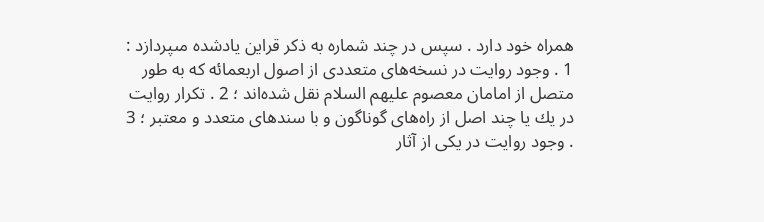همراه خود دارد . سپس در چند شماره به ذكر قراين يادشده مىپردازد : 1 . وجود روايت در نسخه‌هاى متعددى از اصول اربعمائه كه به طور متصل از امامان معصوم عليهم السلام نقل شده‌اند ؛ 2 . تكرار روايت در يك يا چند اصل از راه‌هاى گوناگون و با سندهاى متعدد و معتبر ؛ 3 . وجود روايت در يكى از آثار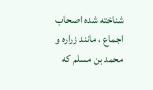شناخته شده اصحاب اجماع ، مانند زراره و محمد بن مسلم كه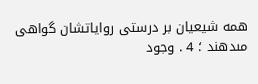همه شيعيان بر درستى رواياتشان گواهى مىدهند ؛ 4 . وجود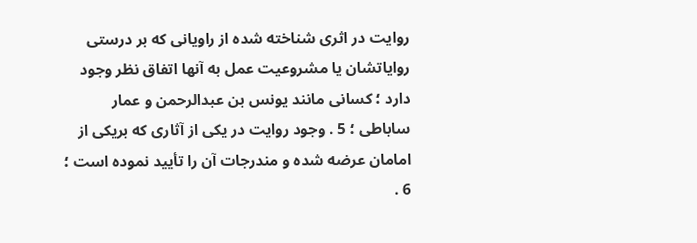روايت در اثرى شناخته شده از راويانى كه بر درستى رواياتشان يا مشروعيت عمل به آنها اتفاق نظر وجود دارد ؛ كسانى مانند يونس بن عبدالرحمن و عمار ساباطى ؛ 5 . وجود روايت در يكى از آثارى كه بريكى از امامان عرضه شده و مندرجات آن را تأييد نموده است ؛ 6 .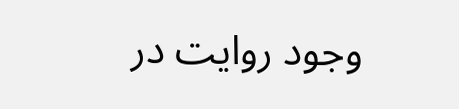وجود روايت در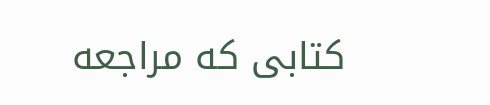كتابى كه مراجعه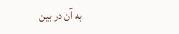به آن در بين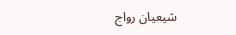شيعيان رواج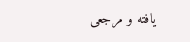يافته و مرجعى